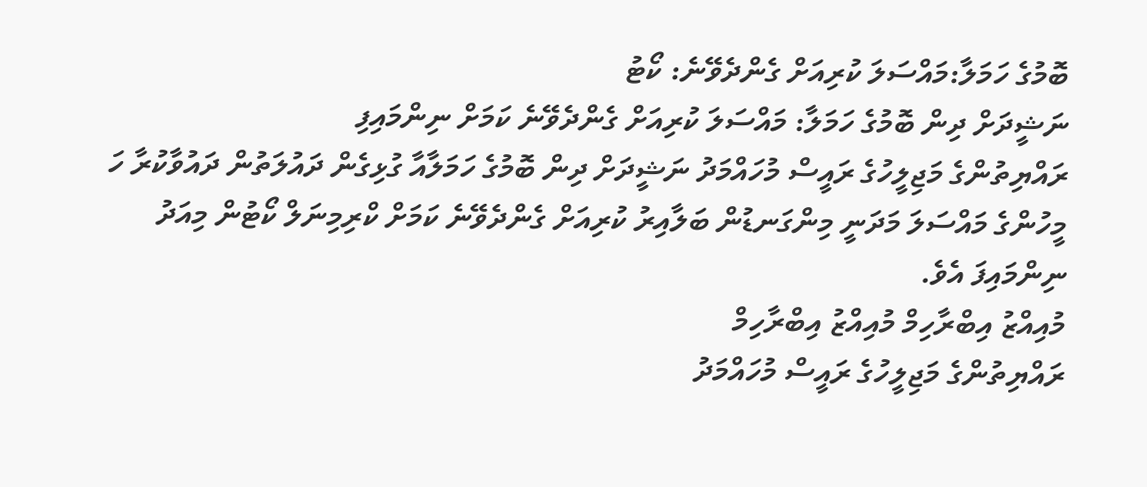ބޮމުގެ ހަމަލާ:މައްސަލަ ކުރިއަށް ގެންދެވޭނެ: ކޯޓު
ނަޝީދަށް ދިން ބޮމުގެ ހަމަލާ: މައްސަލަ ކުރިއަށް ގެންދެވޭނެ ކަމަށް ނިންމައިފި
ރައްޔިތުންގެ މަޖިލީހުގެ ރައީސް މުހައްމަދު ނަޝީދަށް ދިން ބޮމުގެ ހަމަލާއާ ގުޅިގެން ދައުލަތުން ދައުވާކުރާ ހަ މީހުންގެ މައްސަލަ މަދަނީ މިންގަނޑުން ބަލާއިރު ކުރިއަށް ގެންދެވޭނެ ކަމަށް ކްރިމިނަލް ކޯޓުން މިއަދު ނިންމައިފަ އެވެ.
މުއިއްޒު އިބްރާހިމް މުއިއްޒު އިބްރާހިމް
ރައްޔިތުންގެ މަޖިލީހުގެ ރައީސް މުހައްމަދު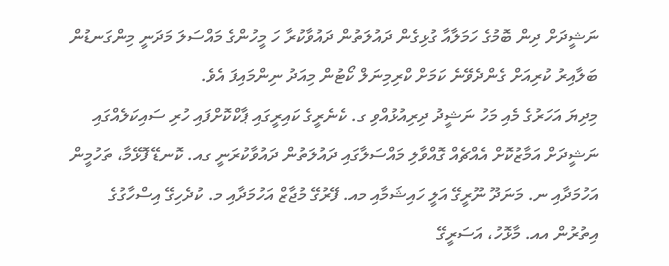ނަޝީދަށް ދިން ބޮމުގެ ހަމަލާއާ ގުޅިގެން ދައުލަތުން ދައުވާކުރާ ހަ މީހުންގެ މައްސަލަ މަދަނީ މިންގަނޑުން ބަލާއިރު ކުރިއަށް ގެންދެވޭނެ ކަމަށް ކްރިމިނަލް ކޯޓުން މިއަދު ނިންމައިފަ އެވެ.
މިދިޔަ އަހަރުގެ މެއި މަހު ނަޝީދު ދިރިއުޅުއްވި ގ. ކެނެރީގެ ކައިރީގައި ޕާކްކޮށްފައި ހުރި ސައިކަލެއްގައި ނަޝީދަށް އަމާޒުކޮށް އެއްޗެއް ގޮއްވާލި މައްސަލާގައި ދައުލަތުން ދައުވާކުރަނީ ގއ. ކޮނޑޭ ފޮޅޭމާ، ތަހުމީން އަހުމަދާއި ނ. މަނަދޫ ނޫރީގޭ އަލީ ހައިޝަމާއި މއ. ފޭރުގޭ މުޖާޒް އަހުމަދާއި މ. ކުދެހިގޭ އިސްހާގުގެ އިތުރުން އއ. މާޅޮހު، އަސަރީގޭ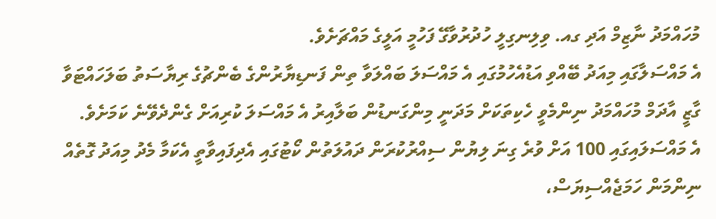މުހައްމަދު ނާޒިމް އަދި ގއ. ވިލިނގިލީ ހުދުރުވާގޭ ފަހުމީ އަލީގެ މައްޗަށެވެ.
އެ މައްސަލާގައި މިއަދު ބޭއްވި އަޑުއެހުމުގައި އެ މައްސަލަ ބައްލަވާ ތިން ފަނޑިޔާރުންގެ ބެންޗުގެ ރިޔާސަތު ބަލަހައްޓަވާ ގާޒީ އާދަމް މުހައްމަދު ނިންމެވީ ހެކިތަކަށް މަދަނީ މިންގަނޑުން ބަލާއިރު އެ މައްސަލަ ކުރިއަށް ގެންދެވޭނެ ކަމަށެވެ.
އެ މައްސަލައިގައި 100 އަށް ވުރެ ގިނަ ލިޔުން ސިއްރުކުރަން ދައުލަތުން ކޯޓުގައި އެދިފައިވާތީ އެކަމާ މެދު މިއަދު ގޮތެއް ނިންމަން ހަމަޖެއްސިޔަސް،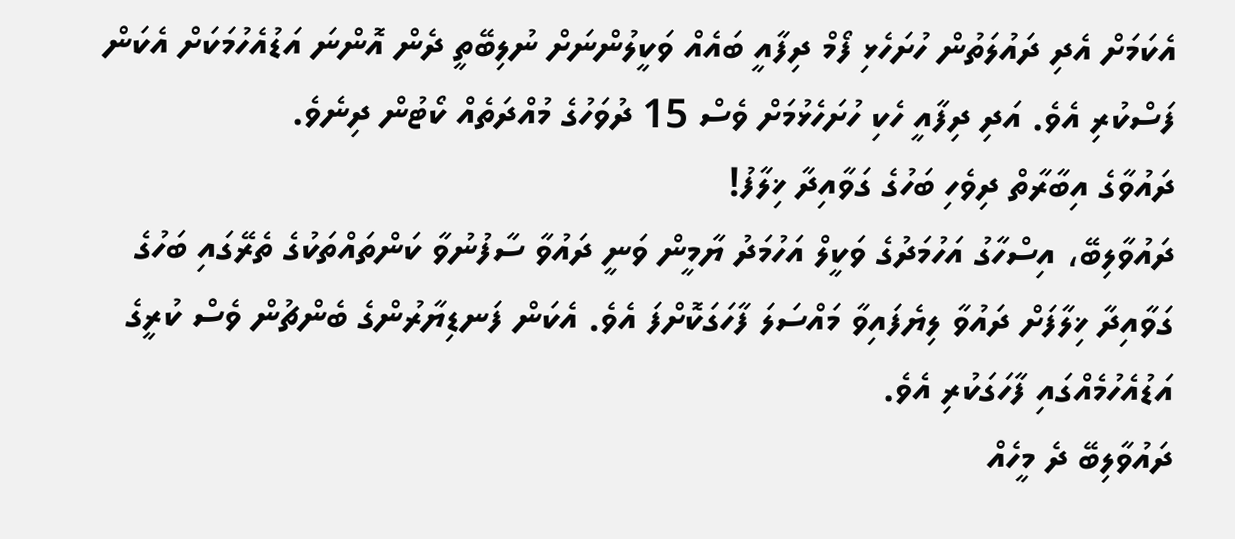އެކަމަށް އެދި ދައުލަތުން ހުށަހެޅި ފޯމް ދިފާއީ ބައެއް ވަކީލުންނަށް ނުލިބޭތީ ދެން އޮންނަ އަޑުއެހުމަކަށް އެކަން ފަސްކުރި އެވެ. އަދި ދިފާއީ ހެކި ހުށަހެޅުމަށް ވެސް 15 ދުވަހުގެ މުއްދަތެއް ކޯޓުން ދިނެވެ.
ދައުވާގެ އިބާރާތް ދިވެހި ބަހުގެ ގަވާއިދާ ޚިލާފު!
ދައުވާލިބޭ، އިސްހާގު އަހުމަދުގެ ވަކީލް އަހުމަދު ޔާމީން ވަނީ ދައުވާ ސާފުނުވާ ކަންތައްތަކުގެ ތެރޭގައި ބަހުގެ ގަވާއިދާ ޚިލާފަށް ދައުވާ ލިޔެފައިވާ މައްސަލަ ފާހަގަކޮށްފަ އެވެ. އެކަން ފަނޑިޔާރުންގެ ބެންޗުން ވެސް ކުރީގެ އަޑުއެހުމެއްގައި ފާހަގަކުރި އެވެ.
ދައުވާލިބޭ ދެ މީހެއް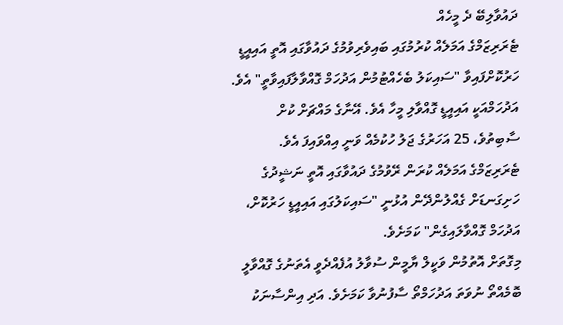ދައުވާލިބޭ ދެ މީހެއް
ޓެރަރިޒަމްގެ އަމަލެއް ކުރުމުގައި ބައިވެރިވުމުގެ ދައުވާގައި އޮތީ އައިއީޑީ ހަރުކޮށްފައިވާ "ސައިކަލު ބެހެއްޓުމުން އަދުހަމް ގޮއްވާލާފައިވާތީ" އެވެ. އަދުހަމްއަކީ އައިއީޑީ ގޮއްވާލި މީހާ އެވެ. އޭނާގެ މައްޗަށް ކުށް ސާބިތުވެ، 25 އަހަރުގެ ޖަލު ހުކުމެއް ވަނީ އިއްވައިފަ އެވެ.
ޓެރަރިޒަމްގެ އަމަލެއް ކުރަން ރޭވުމުގެ ދައުވާގައި އޮތީ ނަޝީދުގެ ހަށިގަނޑަށް ގެއްލުންދޭން އުޅުނީ "ސައިކަލުގައި އައިއީޑީ ހަރުކޮށް، އަދުހަމް ގޮއްވާލައިގެން" ކަމަށެވެ.
މިގޮތަށް އޮތުމުން ވަކީލް ޔާމީން ސުވާލު އުފެއްދެވީ އެތަނުގެ ގޮއްވާލީ ބޮމެއްތޯ ނުވަތަ އަދުހަމްތޯ ސާފުނުވާ ކަމަށެވެ. އަދި އިންސާނަކު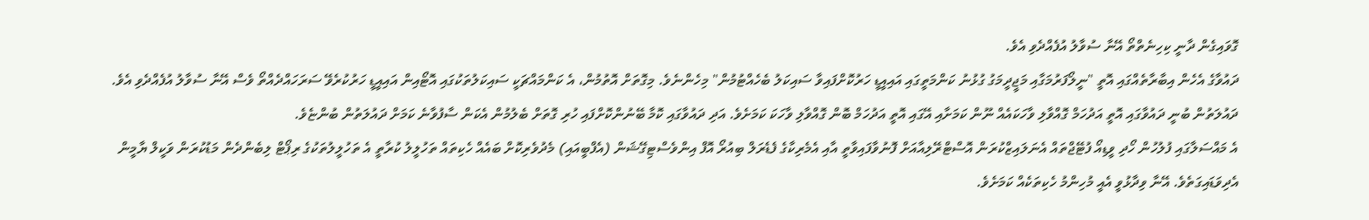ގޮވައިގެން ދާނީ ކިހިނެތްތޯ އޭނާ ސުވާލު އުފެއްދެވި އެވެ.
ދައުވާގެ އެހެން އިބާރާތެއްގައި އޮތީ "ނީލޯފަރުމަގާއި މަޖީދީމަގު ގުޅުނު ކަންމަތީގައި އައިއީޑީ ހަރުކޮށްފައިވާ ސައިކަލު ބެހެއްޓުމުން" މިހެންނެވެ. މިގޮތަށް އޮތުމުން، އެ ކަންމައްޗަކީ ސައިކަލުތަކުގައި އޮޓޯއިން އައިއީޑީ ހަރުކުރެވޭ ސަރަހައްދެއްތޯ ވެސް އޭނާ ސުވާލު އުފެއްދެވި އެވެ.
ދައުލަތުން ބުނީ ދައުވާގައި އޮތީ އަދުހަމް ގޮއްވާލި ވާހަކައެއް ނޫން ކަމަށާއި އޭގައި އޮތީ އަދުހަމް ބޮން ގޮއްވާލި ވާހަކަ ކަމަށެވެ. އަދި ދައުވާގައި ކޮމާ ބޭނުންކޮށްފައި ހުރި ގޮތަށް ބެލުމުން އެކަން ސާފުވާނެ ކަމަށް ދައުލަތުން ބުންޏެވެ.
އެ މައްސަލާގައި ފުލުހުން ހޯދި ވީޑިއޯ ފުޓޭޖްތައް އެނަލައިޒްކުރަން އޮސްޓްރޭލިއާއަށް ފޮނުވާފައިވާތީ އާއި އެމެރިކާގެ ފެޑެރަލް ބިއުރޯ އޮފް އިންވެސްޓިގޭޝަން (އެފްބީއައި) މެދުވެރިކޮށް ބައެއް ހެކިތައް ތަހުލީލު ކުރާތީ އެ ތަހުލީލުތަކުގެ ރިޕޯޓް ލިބެންދެން މަޑުކުރަން ވަކީލް ޔާމީން އެދިވަޑައިގަތެވެ. އޭނާ ވިދާޅުވީ އެއީ މުހިންމު ހެކިތަކެއް ކަމަށެވެ.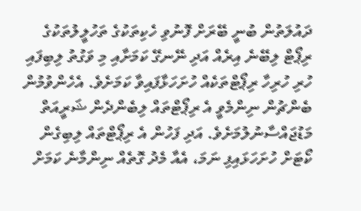ދައުލަތުން ބުނީ ބޭރަށް ފޮނުވި ހެކިތަކުގެ ތަހުލީލުތަކުގެ ރިޕޯޓް ލިބޭނެ އިރެއް އަދި ނޭނގޭ ކަމަށާއި މި ވަގުތު ލިބިފައި ހުރި ހުރިހާ ރިޕޯޓްތަކެއް ހުށަހަޅާފައިވާ ކަމަށެވެ. އެހެންވުމުން ބެންޗުން ނިންމެވީ އެ ރިޕޯޓްތައް ލިބެންދެން ޝަރީއަތް މަޑުޖައްސާނުލުމަށެވެ. އަދި ފަހުން އެ ރިޕޯޓްތައް ލިބިގެން ކޯޓަށް ހުށަހަޅައިފި ނަމަ، އެއާ މެދު ގޮތެއް ނިންމާނެ ކަމަށް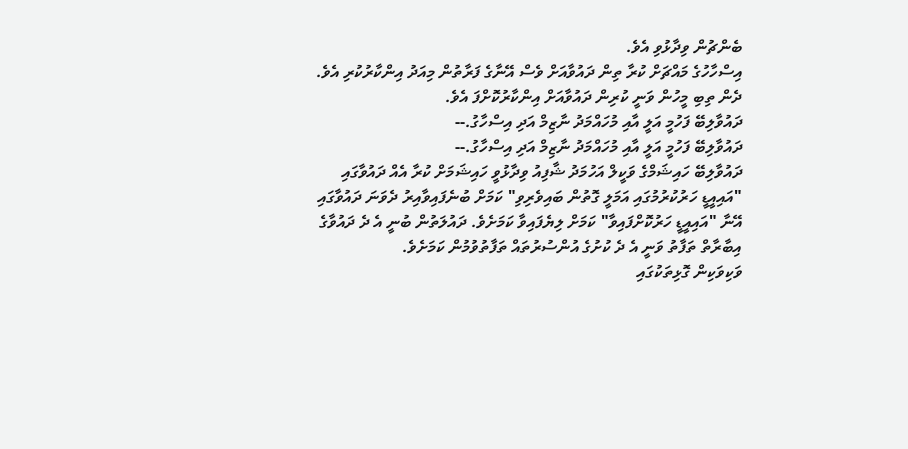ބެންޗުން ވިދާޅުވި އެވެ.
އިސްހާހުގެ މައްޗަށް ކުރާ ތިން ދައުވާއަށް ވެސް އޭނާގެ ފަރާތުން މިއަދު އިންކާރުކުރި އެވެ. ދެން ތިބި މީހުން ވަނީ ކުރިން ދައުވާއަށް އިންކާރުކޮށްފަ އެވެ.
ދައުވާލިބޭ ފަހުމީ އަލީ އާއި މުހައްމަދު ނާޒިމް އަދި އިސްހާގު.--
ދައުވާލިބޭ ފަހުމީ އަލީ އާއި މުހައްމަދު ނާޒިމް އަދި އިސްހާގު.--
ދައުވާލިބޭ ހައިޝަމްގެ ވަކީލް އަހުމަދު ޝާފިއު ވިދާޅުވީ ހައިޝަމަށް ކުރާ އެއް ދައުވާގައި "އައިއީޑީ ހަރުކުރުމުގައި އަމަލީ ގޮތުން ބައިވެރިވި" ކަމަށް ބުނެފައިވާއިރު ދެވަނަ ދައުވާގައި އޭނާ "އައިއީޑީ ހަރުކޮށްފައިވާ" ކަމަށް ލިޔެފައިވާ ކަމަށެވެ. ދައުލަތުން ބުނީ އެ ދެ ދައުވާގެ އިބާރާތް ތަފާތު ވަނީ އެ ދެ ކުށުގެ އުންސުރުތައް ތަފާތުވުމުން ކަމަށެވެ.
ވަކިވަކިން ގޮޅިތަކުގައި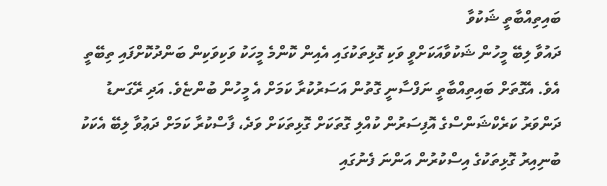ބައިތިއްބާތީ ޝަކުވާ
ދައުވާ ލިބޭ މީހުން ޝަކުވާއަކަށްވީ ވަކި ގޮޅިތަކުގައި އެއިން ކޮންމެ މީހަކު ވަކިވަކިން ބަންދުކޮށްފައި ތިބޭތީ އެވެ. އެގޮތަށް ބައިތިއްބާތީ ނަފްސާނީ ގޮތުން އަސަރުކުރާ ކަމަށް އެ މީހުން ބުންޏެވެ. އަދި ރޭގަނޑު ދަންވަރު ކަރެކްޝަންސްގެ އޮފިސަރުން ކުއްލި ގޮތަކަށް ގޮޅިތަކަށް ވަދެ، ފާސްކުރާ ކަމަށް ދަޢުވާ ލިބޭ އެކަކު ބުނިއިރު ގޮޅިތަކުގެ އިސްކުރުން އަންނަ ފެނުގައި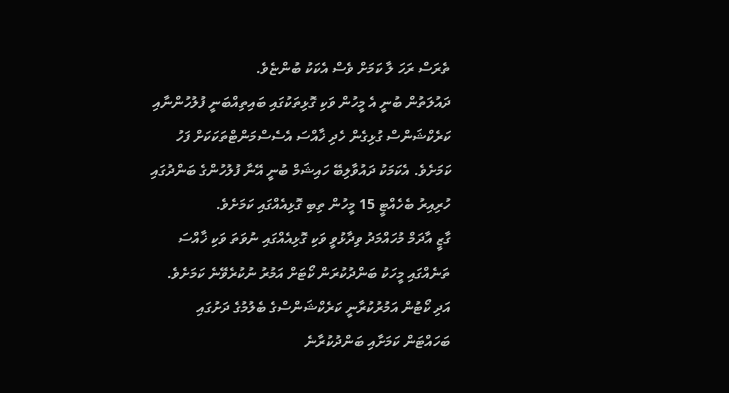ތެރަސް ރަހަ ލާ ކަމަށް ވެސް އެކަކު ބުންޏެވެ.
ދައުލަތުން ބުނީ އެ މީހުން ވަކި ގޮޅިތަކުގައި ބައިތިއްބަނީ ފުލުހުންނާއި ކަރެކްޝަންސް ގުޅިގެން ހެދި ޚާއްސަ އެސެސްމަންޓްތަކަކަށް ފަހު ކަމަށެވެ. އެކަމަކު ދައުވާލިބޭ ހައިޝަމް ބުނީ އޭނާ ފުލުހުންގެ ބަންދުގައި ހުރިއިރު ބެހެއްޓީ 15 މީހުން ތިބި ގޮޅިއެއްގައި ކަމަށެވެ.
ގާޒީ އާދަމް މުހައްމަދު ވިދާޅުވީ ވަކި ގޮޅިއެއްގައި ނުވަތަ ވަކި ޚާއްސަ ތަނެއްގައި މީހަކު ބަންދުކުރަން ކޯޓަށް އަމުރު ނުކުރެވޭނެ ކަމަށެވެ. އަދި ކޯޓުން އަމުރުކުރާނީ ކަރެކްޝަންސްގެ ބެލުމުގެ ދަށުގައި ބަހައްޓަން ކަމަށާއި ބަންދުކުރާނެ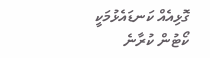ގޮޅިއެއް ކަނޑައެޅުމަކީ ކޯޓުން ކުރާނެ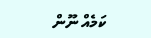ކަމެއް ނޫން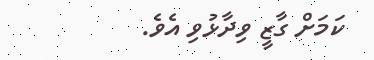ކަމަށް ގާޒީ ވިދާޅުވި އެވެ.